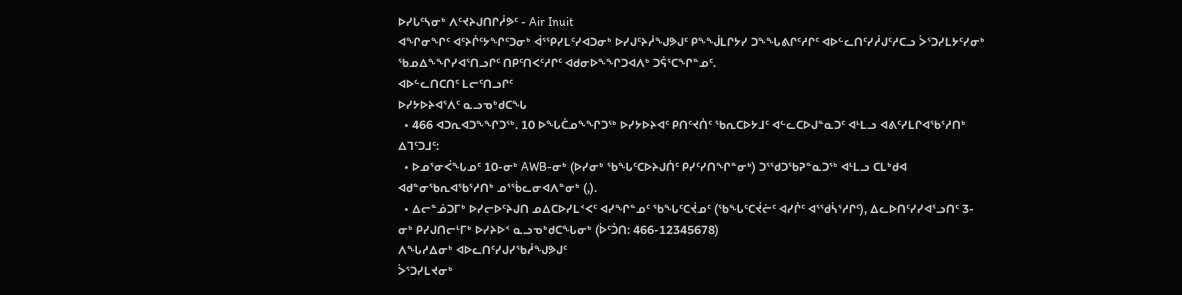ᐅᓯᒐᑦᓴᓂᒃ ᐱᑦᔪᔨᒍᑎᒋᓲᕗᑦ - Air Inuit
ᐊᖏᓂᖏᑦ ᐊᑦᔨᒌᑦᔭᖏᑦᑐᓂᒃ ᐋᕐᕿᓯᒪᑦᓯᐊᑐᓂᒃ ᐅᓯᒍᑦᔨᓲᖑᕗᒍᑦ ᑭᖕᖒᒪᒋᔭᓯ ᑐᖕᖓᕕᒋᑦᓱᒋᑦ ᐊᐅᓪᓚᑎᑦᓯᓲᒍᑦᓱᑕᓗ ᐴᕐᑐᓯᒪᔭᑦᓯᓂᒃ ᖃᓄᐃᖕᖏᓯᐊᕐᑎᓗᒋᑦ ᑎᑭᑦᑎᐸᑦᓱᒋᑦ ᐊᑯᓂᐅᖕᖏᑐᐊᐱᒃ ᑐᕌᕐᑕᖏᓐᓄᑦ.
ᐊᐅᓪᓚᑎᑕᑎᑦ ᒪᓕᑦᑎᓗᒋᑦ
ᐅᓯᔭᐅᔨᐊᕐᐱᑦ ᓇᓗᓀᒃᑯᑕᖓ
  • 466 ᐊᑐᕆᐊᑐᖕᖏᑐᖅ. 10 ᐅᖓᑖᓄᖕᖏᑐᖅ ᐅᓯᔭᐅᔨᐊᑦ ᑭᑎᑦᔪᑏᑦ ᖃᕆᑕᐅᔭᒧᑦ ᐊᓪᓚᑕᐅᒍᓐᓇᑐᑦ ᐊᒻᒪᓗ ᐊᕕᑦᓯᒪᒋᐊᖃᕐᓱᑎᒃ ᐃᒣᑦᑐᒧᑦ:
  • ᐅᓄᕐᓂᐹᖓᓄᑦ 10-ᓂᒃ AWB-ᓂᒃ (ᐅᓯᓂᒃ ᖃᖓᑦᑕᐅᔨᒍᑏᑦ ᑭᓯᑦᓯᑎᖏᓐᓂᒃ) ᑐᕐᖁᑐᖃᕈᓐᓇᑐᖅ ᐊᒻᒪᓗ ᑕᒪᒃᑯᐊ ᐊᑯᓐᓂᖃᕆᐊᖃᕐᓱᑎᒃ ᓄᕐᖄᓚᓂᐊᐱᓐᓂᒃ (,).
  • ᐃᓕᓐᓅᑐᒥᒃ ᐅᓯᓕᐅᑦᔨᒍᑎ ᓄᐃᑕᐅᓯᒪᑉᐸᑦ ᐊᓯᖏᓐᓄᑦ ᖃᖓᑦᑕᔫᓄᑦ (ᖃᖓᑦᑕᔫᓖᑦ ᐊᓯᒌᑦ ᐊᕐᖁᓵᕐᓱᒋᑦ), ᐃᓚᐅᑎᑦᓯᓯᐊᕐᓗᑎᑦ 3-ᓂᒃ ᑭᓯᒍᑎᓕᒻᒥᒃ ᐅᓯᔨᐅᑉ ᓇᓗᓀᒃᑯᑕᖓᓂᒃ (ᐆᑦᑑᑎ: 466-12345678)
ᐱᖓᓱᐃᓂᒃ ᐊᐅᓚᑎᑦᓯᒍᓯᖃᓲᖑᕗᒍᑦ
ᐴᕐᑐᓯᒪᔪᓂᒃ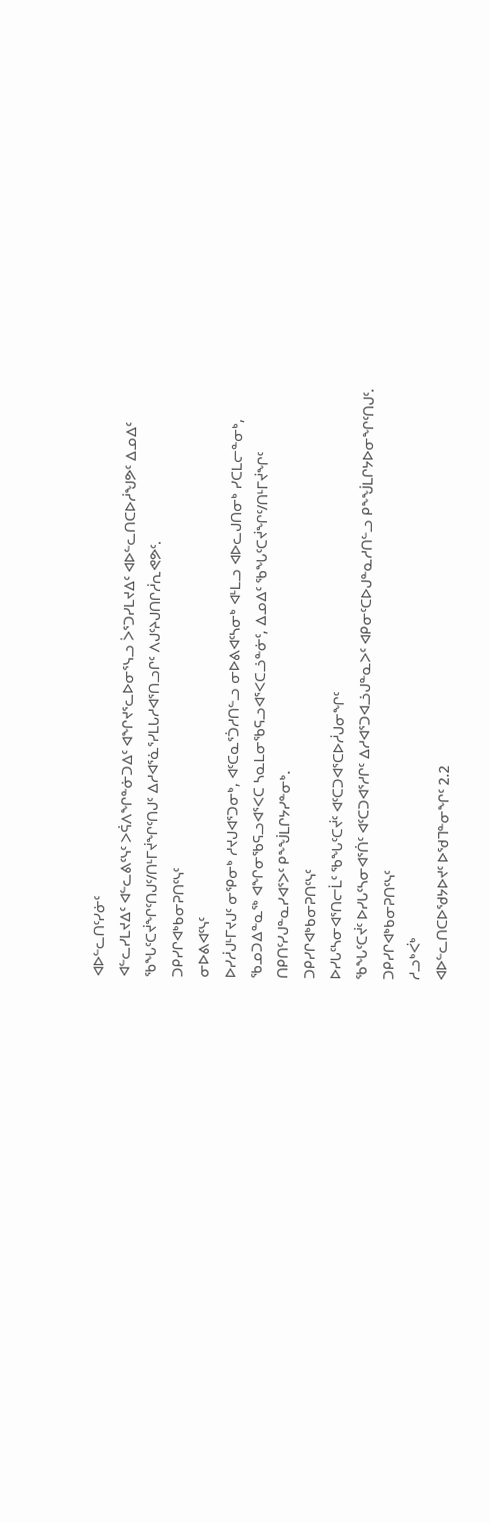ᐊᐅᓪᓚᑎᑦᓯᓃᑦ
ᐊᓪᓚᓯᒪᔪᐃᑦ ᐊᓪᓚᕕᑦᓭᑦ ᐳᕌᐱᖏᓐᓃᑐᐃᑦ ᐊᖏᔪᕐᓚᐅᓂᕐᓭᓗ ᐴᕐᑐᓯᒪᔪᐃᑦ ᐊᐅᓪᓚᑎᑕᐅᓲᖑᕗᑦ ᐃᓄᐃᑦ ᖃᖓᑦᑕᔫᖏᑦᑎᒍᑦ/ᑎᒻᒥᔫᖏᑦᑎᒍᑦ ᐃᓱᐊᕐᓈᕐᓯᒪᒐᓱᐊᕐᑎᓗᒋᑦ ᐱᒍᑦᔨᒍᑎᒋᓲᕆᕙᕗᑦ.
ᑐᑭᓯᒋᐊᒃᑲᓂᕈᑎᑦᓭᑦ
ᓂᐅᕕᐊᑦᓭᑦ
ᐅᓯᓲᒍᒻᒥᔪᒍᑦ ᓂᕿᓂᒃ ᓱᔪᒍᐊᕐᑐᓂᒃ, ᐊᑦᑕᓇᕐᑑᓱᑎᓪᓗ ᓂᐅᕕᐊᑦᓴᓂᒃ ᐊᒻᒪᓗ ᐊᐅᓚᒍᑎᓂᒃ ᓯᑕᒪᓕᓐᓂᒃ, ᖃᓄᑐᐃᓐᓇᖅ ᐊᖏᓂᖃᕋᓗᐊᕐᐸᑕ ᓴᓇᒪᓂᖃᕋᓗᐊᕐᐸᑕᓘᓐᓃᑦ, ᐃᓄᐃᑦ ᖃᖓᑦᑕᔫᖏᑦ/ᑎᒻᒥᔫᖏᑦ ᑎᑭᑎᑦᓯᒍᓐᓇᓯᐊᕐᐳᑦ ᑭᖕᖒᒪᒋᔭᓯᓐᓂᒃ.
ᑐᑭᓯᒋᐊᒃᑲᓂᕈᑎᑦᓭᑦ
ᐅᓯᒐᑦᓴᓂᐊᕐᑎᓕᒫᑦ ᖃᖓᑦᑕᔫᑦ ᐊᑦᑕᑐᐊᕐᑕᐅᓲᒍᓂᖏᑦ
ᖃᖓᑦᑕᔫᑦ ᐅᓯᒐᑦᓴᓂᐊᕐᑏᑦ ᐊᑦᑕᑐᐊᕐᓱᒋᑦ ᐃᓱᐊᕐᑐᐊᓘᒍᓐᓇᐳᑦ ᐊᑭᓂᑦᑕᐅᒍᓐᓇᓱᑎᓪᓗ ᑭᖕᖒᒪᒋᔭᐅᓂᖏᑦᑎᒍᑦ.
ᑐᑭᓯᒋᐊᒃᑲᓂᕈᑎᑦᓭᑦ
ᓱᓗᒃᐹᒃ
ᐊᐅᓪᓚᑎᑕᐅᖁᔭᐅᔪᑦ ᐅᖁᒣᓐᓂᖏᑦ 2.2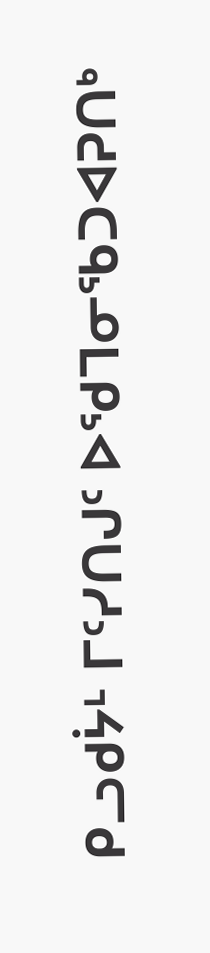ᑭᓗᑯᔮᒻ ᒥᑦᓯᑎᒍᑦ ᐅᖁᒣᓂᖃᑐᐊᕈᑎᒃ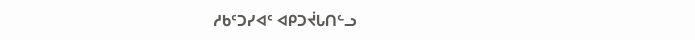ᓱᑲᑦᑐᓯᐊᑦ ᐊᑭᑐᔫᒐᑎᓪᓗ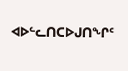ᐊᐅᓪᓚᑎᑕᐅᒍᑎᖏᑦ